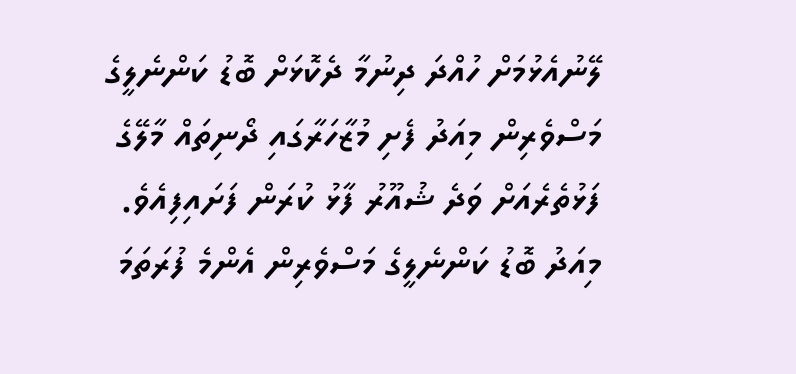ލޭނުއެޅުމަށް ހުއްދަ ދިނުމާ ދެކޮޅަށް ބޮޑު ކަންނެލީގެ މަސްވެރިން މިއަދު ފެށި މުޒާހަރާގައި ދޯނިތައް މާލޭގެ ފަޅުތެރެއަށް ވަދެ ޝުއޫރު ފާޅު ކުރަން ފަށައިފިއެވެ.
މިއަދު ބޮޑު ކަންނެލީގެ މަސްވެރިން އެންމެ ފުރަތަމަ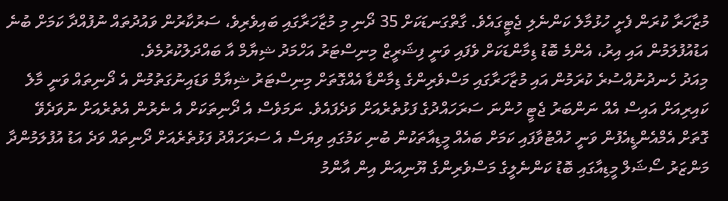މުޒާހަރާ ކުރަން ފެށީ ހުޅުމާލެ ކަންނެލި ޖެޓީގައެވެ. ގާތްގަނޑަކަށް 35 ދޯނި މި މުޒާހަރާގައި ބައިވެރިވެ، ސަރުކާރުން ވައުދުތައް ނުފުއްދާ ކަމަށް ބުނެ އަޑުއުފުލަމުން އައި އިރު، އެންމެ ބޮޑު ޑިމާންޑަކަށް ވެފައި ވަނީ ފިޝަރީޒް މިނިސްޓަރު އަހްމަދު ޝިޔާމް އާ ބައްދަލުކުރުމެވެ.
މިއަދު ހެނދުނުއްސުރެ ކުރަމުން އައި މުޒާހަރާގައި މަސްވެރިންގެ ޑިމާންޑާ އެއްގޮތަށް މިނިސްޓަރު ޝިޔާމް ވަޑައިނުގަތުމުން އެ ދޯނިތައް ވަނީ މާލެ ކައިރިއަށް އައިސް އެއް ނަންބަރު ޖެޓީ ހުންނަ ސަރަހައްދުގެ ފަޅުތެރެއަށް ވަދެފައެވެ. ނަމަވެސް އެ ދޯނިތަކަށް އެ ނެރުން އެތެރެއަށް ނުވަދެވޭ ގޮތަށް އެމްއެންޑީއެފުން ވަނީ ހުއްޓުވާފައި ކަމަށް ބައެއް މީޑިއާތަކުން ބުނި ކަމުގައި ވިޔަސް އެ ސަރަހައްދު ފަޅުތެރެއަށް ދޯނިތައް ވަދެ އަޑު އުފުލަމުންދާ މަންޒަރު ސޯޝަލް މީޑިއާގައި ބޮޑު ކަންނެލީގެ މަސްވެރިންގެ ޔޫނިއަން އިން އާންމު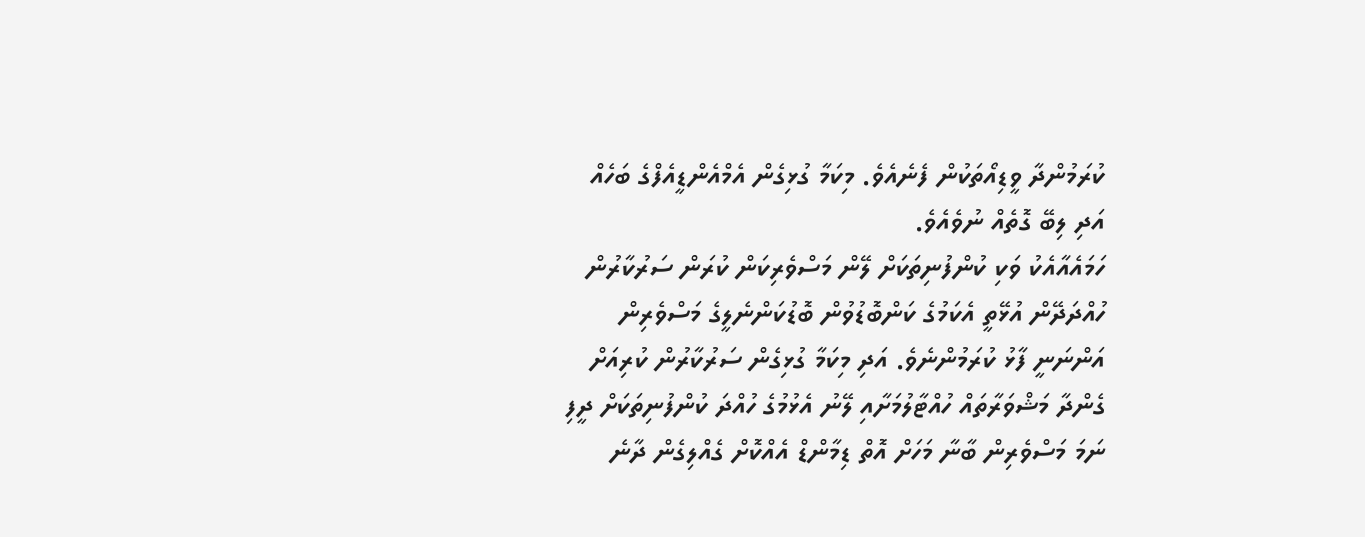ކުރަމުންދާ ވީޑިއޯތަކުން ފެނެއެވެ. މިކަމާ ގުޅިގެން އެމްއެންޑީއެފްގެ ބަހެއް އަދި ލިބޭ ގޮތެއް ނުވެއެވެ.
ހަމައެއާއެކު ވަކި ކުންފުނިތަކަށް ލޭން މަސްވެރިކަން ކުރަން ސަރުކާރުން ހުއްދަދޭން އުޅޭތީ އެކަމުގެ ކަންބޮޑުވުން ބޮޑުކަންނެލީގެ މަސްވެރިން އަންނަނީ ފާޅު ކުރަމުންނެވެ. އަދި މިކަމާ ގުޅިގެން ސަރުކާރުން ކުރިއަށް ގެންދާ މަޝްވަރާތައް ހުއްޓާލުމަށާއި ލޭނު އެޅުމުގެ ހުއްދަ ކުންފުނިތަކަށް ދީފި ނަމަ މަސްވެރިން ބާނާ މަހަށް އޮތް ޑިމާންޑް އެއްކޮށް ގެއްލިގެން ދާނެ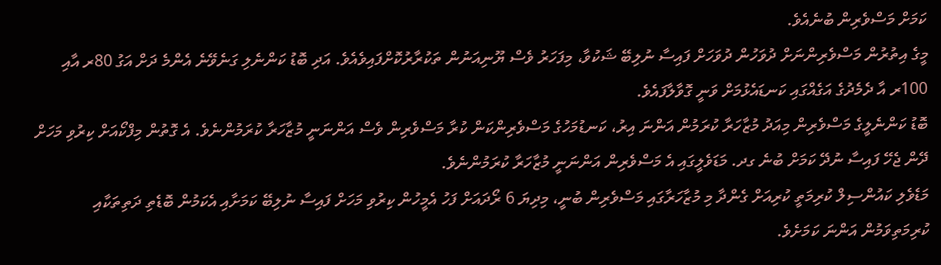ކަމަށް މަސްވެރިން ބުނެއެވެ.
މީގެ އިތުރުން މަސްވެރިންނަށް ދުވަހުން ދުވަހަށް ފައިސާ ނުލިބޭ ޝަކުވާ، މިފަހަރު ވެސް ޔޫނިއަނުން ތަކުރާރުކޮށްފައިވެއެވެ. އަދި ބޮޑު ކަންނެލި ގަނެވޭނެ އެންމެ ދަށް އަގު 80ރ އާއި 100ރ އާ ދެމެދުގެ އަގެއްގައި ކަނޑައެޅުމަށް ވަނީ ގޮވާލާފައެވެ.
ބޮޑު ކަންނެލީގެ މަސްވެރިން މިއަދު މުޒާހަރާ ކުރަމުން އަންނަ އިރު، ކަނޑުމަހުގެ މަސްވެރިންކަން ކުރާ މަސްވެރިން ވެސް އަންނަނީ މުޒާހަރާ ކުރަމުންނެވެ. އެ ގޮތުން މިފްކޯއަށް ކިރުވި މަހަށް ދޭން ޖެހޭ ފައިސާ ނުދޭ ކަމަށް ބުނެ ގދ. މަޑަވެލީގައި އެ މަސްވެރިން އަންނަނީ މުޒާހަރާ ކުރަމުންނެވެ.
މަޑެވެލި ކައުންސިލް ކުރިމަތީ ކުރިއަށް ގެންދާ މި މުޒާހަރާގައި މަސްވެރިން ބުނީ، މިދިޔަ 6 ރޯދައަށް ފަހު އެމީހުން ކިރުވި މަހަށް ފައިސާ ނުލިބޭ ކަމަށާއި އެކަމުން ބޮޑެތި ދަތިތަކާއި ކުރިމަތިވަމުން އަންނަ ކަމަށެވެ.